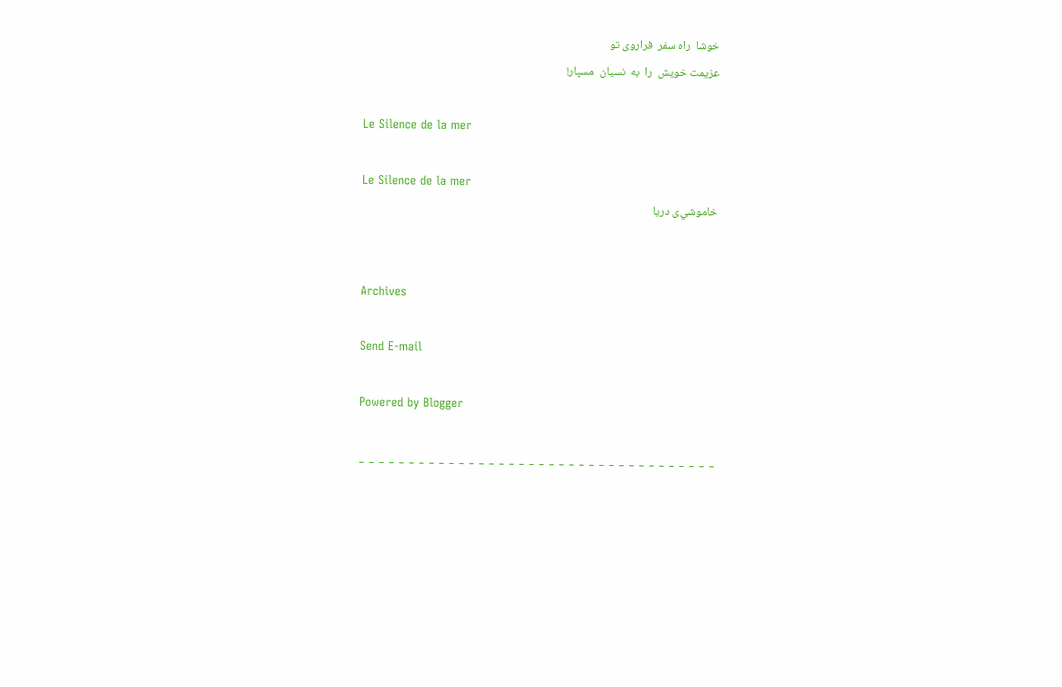خوشا  راه سفر  فراروی تو
عزيمت خويش  را  به  نسيان  مسپار!

Le Silence de la mer

Le Silence de la mer
خاموشي‌ی دریا


Archives

Send E-mail

Powered by Blogger

_ _ _ _ _ _ _ _ _ _ _ _ _ _ _ _ _ _ _ _ _ _ _ _ _ _ _ _ _ _ _ _ _ _ _ _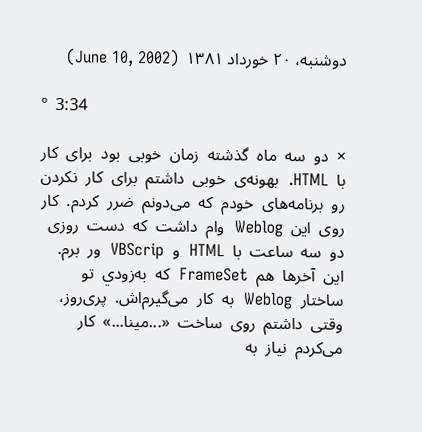دوشنبه، ۲۰ خورداد ۱۳۸۱  (June 10, 2002)

º  3:34

×  دو  سه  ماه  گذشته  زمان  خوبی  بود  برای  کار  با  HTML.  بهونه‌ی  خوبی  داشتم  برای  کار  نکردن  رو  برنامه‌های  خودم  که  می‌دونم  ضرر  کردم.  کار  روی  اين  Weblog  وام  داشت  که  دست  روزی  دو  سه  ساعت  با  HTML  و  VBScrip  ور  برم.  اين  آخرها  هم  FrameSet  که  به‌زودي  تو  ساختار  Weblog  به  کار  می‌گيرم‌اش.  پری‌روز،  وقتی  داشتم  روی  ساخت  «...مينا...»  کار  می‌کردم  نياز  به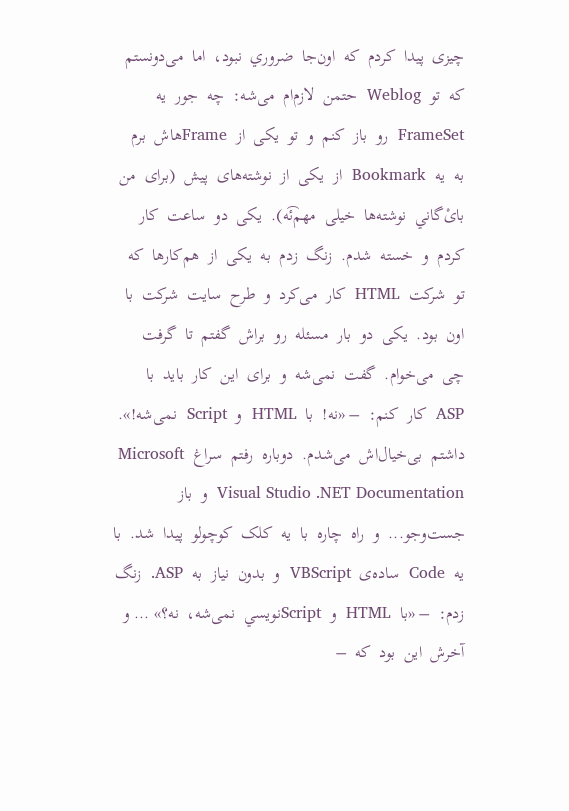چيزی  پيدا  کردم  که  اون‌جا  ضروري  نبود،  اما  می‌دونستم  که  تو  Weblog  حتمن  لازم‌ام  می‌شه:  چه  جور  يه  FrameSet  رو  باز  کنم  و  تو  يکی  از  Frameهاش  برم  به  يه  Bookmark  از  يکی  از  نوشته‌های  پيش  (برای  من  بایْ‌گاني  نوشته‌ها  خيلی  مهم⁀ئه).  يکی  دو  ساعت  کار  کردم  و  خسته  شدم.  زنگ  زدم  به  يکی  از  هم‌کارها  که  تو  شرکت  HTML  کار  می‌کرد  و  طرح  سايت  شرکت  با  اون  بود.  يکی  دو  بار  مسئله  رو  براش  گفتم  تا  گرفت  چی  می‌خوام.  گفت  نمی‌شه  و  برای  اين  کار  بايد  با  ASP  کار  کنم:  – «نه!  با  HTML  و  Script  نمی‌شه!».  داشتم  بی‌خيال‌اش  می‌شدم.  دوباره  رفتم  سراغ  Microsoft Visual Studio .NET Documentation  و  باز  جست‌وجو...  و  راه  چاره  با  يه  کلک  کوچولو  پيدا  شد.  با  يه  Code  ساده‌ی  VBScript  و  بدون  نياز  به  ASP.  زنگ  زدم:  – «با  HTML  و  Scriptنويسي  نمی‌شه،  نه؟» ... و  آخرش  اين  بود  که  –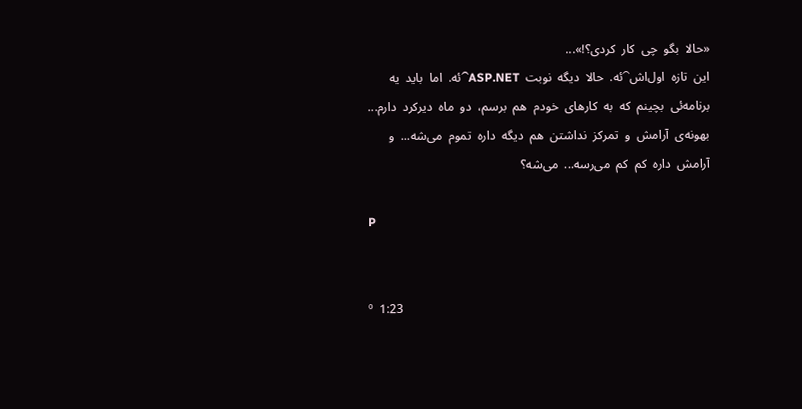«حالا  بگو  چی  کار  کردی؟!»...
اين  تازه  اول‌اش⁀ئه.  حالا  ديگه  نوبت  ASP.NET⁀ئه.  اما  بايد  يه  برنامه‌ئی  بچينم  که  به  کارهای  خودم  هم  برسم،  دو  ماه  ديرکرد  دارم...  بهونه‌ی  آرامش  و  تمرکز  نداشتن  هم  ديگه  داره  تموم  می‌شه...  و  آرامش  داره  کم  کم  می‌رسه...  می‌شه؟

P


º  1:23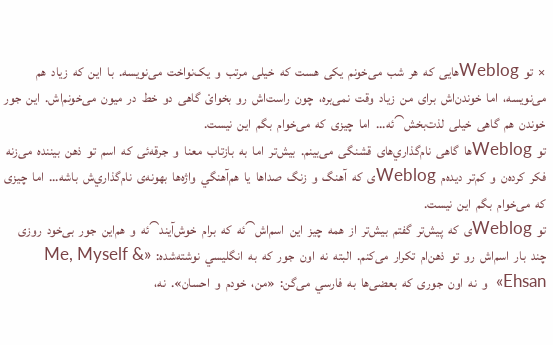×  تو  Weblogهايی  که  هر  شب  می‌خونم  يکی  هست  که  خيلی  مرتب  و  يک‌نواخت  می‌نويسه.  با  اين  که  زياد  هم  می‌نويسه،  اما  خوندن‌اش  برای  من  زياد  وقت  نمی‌بره،  چون  راست‌اش  رو  بخوایْ  گاهی  دو  خط  در  ميون  می‌خونم‌اش.  اين  جور  خوندن  هم  گاهی  خيلی  لذت‌بخش⁀ئه...  اما  چيزی  که  می‌خوام  بگم  اين  نيست.
تو  Weblogها  گاهی  نام‌گذاري‌های  قشنگی  می‌بينم.  بيش‌تر  اما  به  بازتاب  معنا  و  جرقه‌ئی  که  اسم  تو  ذهن  بيننده  می‌زنه  فکر  کرده‌ن  و  کم‌تر  ديده‌م  Weblogی  که  آهنگ  و  زنگ  صداها  يا  هم‌آهنگي  واژه‌ها  بهونه‌ی  نام‌گذاري‌ش  باشه...  اما  چيزی  که  می‌خوام  بگم  اين  نيست.
تو  Weblogی  که  پيش‌تر  گفتم  بيش‌تر  از  همه  چيز  اين  اسم‌اش⁀ئه  که  برام  خوش‌آيند⁀ئه  و  هم‌اين  جور  بی‌خود  روزی  چند  بار  اسم‌اش  رو  تو  ذهن‌ام  تکرار  می‌کنم.  البته  نه  اون  جور  که  به  انگليسي  نوشته‌شده:  «Me, Myself & Ehsan»  و  نه  اون  جوری  که  بعضی‌ها  به  فارسي  می‌گن:  «من،  خودم  و  احسان».  نه،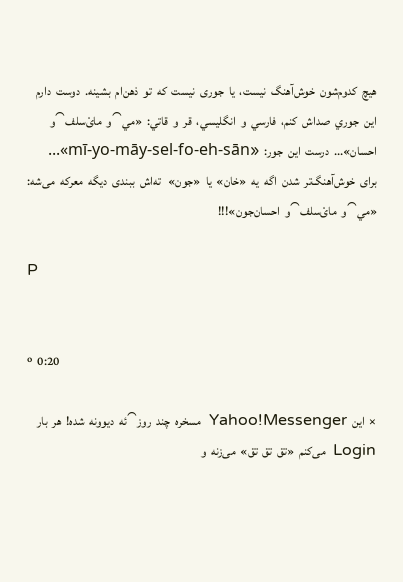هيچ  کدوم‌شون  خوش‌آهنگ  نيست،  يا  جوری  نيست  که  تو  ذهن‌ام  بشينه.  دوست  دارم  اين  جوري  صداش  کنم،  فارسي  و  انگليسي،  قر  و  قاتي:  «مي⁀و  مایْ‌سلف⁀و  احسان»...  درست  اين  جور:  «mī-yo-māy-sel-fo-eh-sān»...  برای  خوش‌آهنگ‌تر  شدن  اگه  يه  «خان»  يا  «جون»   ته‌اش  ببندی  ديگه  معرکه  می‌شه:  «مي⁀و  مایْ‌سلف⁀و  احسان‌جون»!!!

P


º  0:20

×  اين  Yahoo!Messenger  مسخره  چند  روز⁀ئه  ديوونه  شده!  هر  بار  Login  می‌کنم  «تق  تق  تق»  می‌زنه  و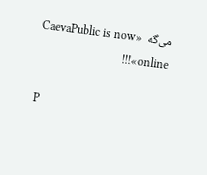می‌گه  «CaevaPublic is now online»!!!

P